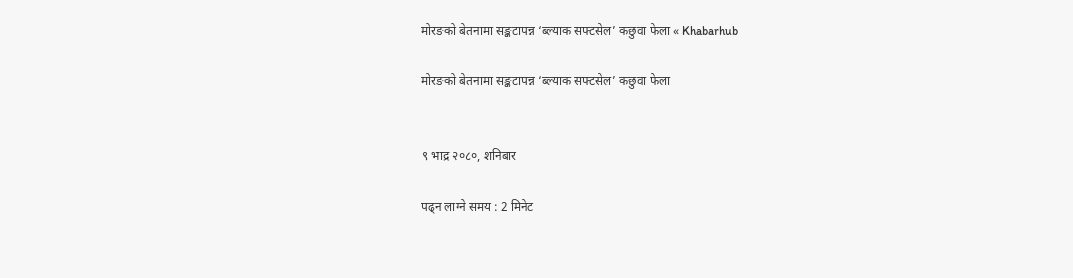मोरङको बेतनामा सङ्कटापन्न ‘ब्ल्याक सफ्टसेल’ कछुवा फेला « Khabarhub

मोरङको बेतनामा सङ्कटापन्न ‘ब्ल्याक सफ्टसेल’ कछुवा फेला


९ भाद्र २०८०, शनिबार

पढ्न लाग्ने समय : 2 मिनेट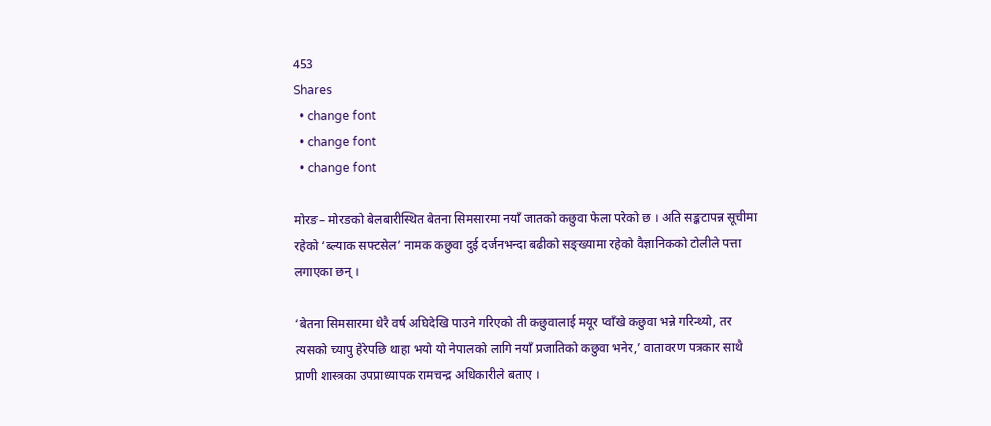453
Shares
  • change font
  • change font
  • change font

मोरङ– मोरङको बेलबारीस्थित बेतना सिमसारमा नयाँ जातको कछुवा फेला परेको छ । अति सङ्कटापन्न सूचीमा रहेको ‘ब्ल्याक सफ्टसेल’ नामक कछुवा दुई दर्जनभन्दा बढीको सङ्ख्यामा रहेको वैज्ञानिकको टोलीले पत्ता लगाएका छन् ।

‘बेतना सिमसारमा धेरै वर्ष अघिदेखि पाउने गरिएको ती कछुवालाई मयूर प्वाँखे कछुवा भन्ने गरिन्थ्यो, तर त्यसको च्यापु हेरेपछि थाहा भयो यो नेपालको लागि नयाँ प्रजातिको कछुवा भनेर,’ वातावरण पत्रकार साथै प्राणी शास्त्रका उपप्राध्यापक रामचन्द्र अधिकारीले बताए ।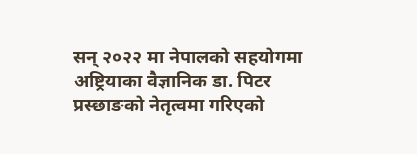सन् २०२२ मा नेपालको सहयोगमा अष्ट्रियाका वैज्ञानिक डा. पिटर प्रस्छाङको नेतृत्वमा गरिएको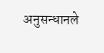अनुसन्धानले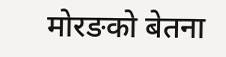मोरङको बेतना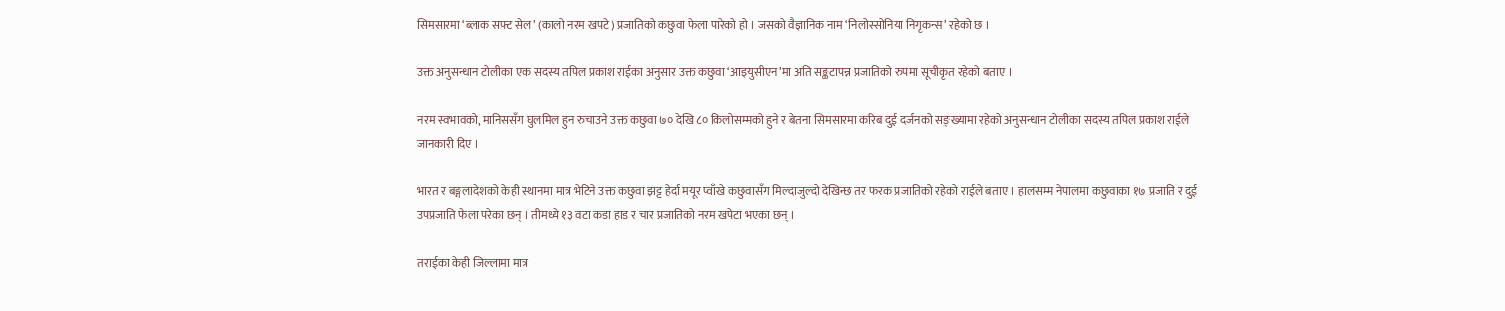सिमसारमा ‘ब्लाक सफ्ट सेल’ (कालो नरम खपटे) प्रजातिको कछुवा फेला पारेको हो । जसको वैज्ञानिक नाम ‘निलोस्सोनिया निगृकन्स’ रहेको छ ।

उक्त अनुसन्धान टोलीका एक सदस्य तपिल प्रकाश राईका अनुसार उक्त कछुवा ‘आइयुसीएन’मा अति सङ्कटापन्न प्रजातिको रुपमा सूचीकृत रहेको बताए ।

नरम स्वभावको, मानिससँग घुलमिल हुन रुचाउने उक्त कछुवा ७० देखि ८० किलोसम्मको हुने र बेतना सिमसारमा करिब दुई दर्जनको सङ्ख्यामा रहेको अनुसन्धान टोलीका सदस्य तपिल प्रकाश राईले जानकारी दिए ।

भारत र बङ्गलादेशको केही स्थानमा मात्र भेटिने उक्त कछुवा झट्ट हेर्दा मयूर प्वाँखे कछुवासँग मिल्दाजुल्दो देखिन्छ तर फरक प्रजातिको रहेको राईले बताए । हालसम्म नेपालमा कछुवाका १७ प्रजाति र दुई उपप्रजाति फेला परेका छन् । तीमध्ये १३ वटा कडा हाड र चार प्रजातिको नरम खपेटा भएका छन् ।

तराईका केही जिल्लामा मात्र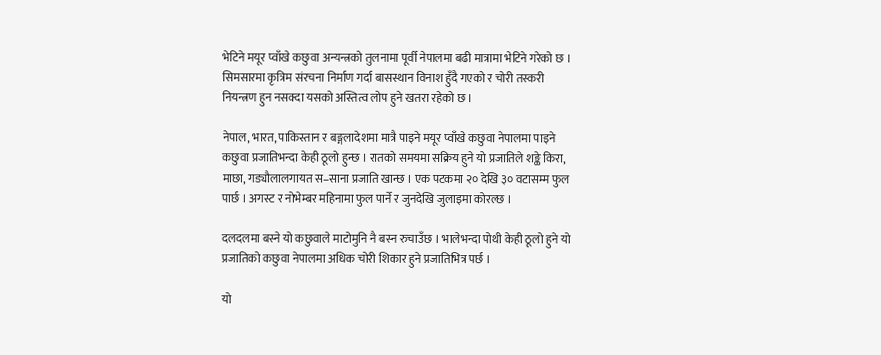भेटिने मयूर प्वाँखे कछुवा अन्यन्त्रको तुलनामा पूर्वी नेपालमा बढी मात्रामा भेटिने गरेको छ । सिमसारमा कृत्रिम संरचना निर्माण गर्दा बासस्थान विनाश हुँदै गएको र चोरी तस्करी नियन्त्रण हुन नसक्दा यसको अस्तित्व लोप हुने खतरा रहेको छ ।

नेपाल, भारत, पाकिस्तान र बङ्गलादेशमा मात्रै पाइने मयूर प्वाँखे कछुवा नेपालमा पाइने कछुवा प्रजातिभन्दा केही ठूलो हुन्छ । रातको समयमा सक्रिय हुने यो प्रजातिले शङ्के किरा, माछा, गड्यौलालगायत स–साना प्रजाति खान्छ । एक पटकमा २० देखि ३० वटासम्म फुल पार्छ । अगस्ट र नोभेम्बर महिनामा फुल पार्ने र जुनदेखि जुलाइमा कोरल्छ ।

दलदलमा बस्ने यो कछुवाले माटोमुनि नै बस्न रुचाउँछ । भालेभन्दा पोथी केही ठूलो हुने यो प्रजातिको कछुवा नेपालमा अधिक चोरी शिकार हुने प्रजातिभित्र पर्छ ।

यो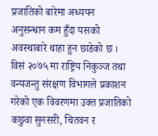प्रजातिको बारेमा अध्ययन अनुसन्धान कम हुँदा यसको अवस्थाबारे थाहा हुन छाडेको छ । विसं २०७५ मा राष्ट्रिय निकुञ्ज तथा वन्यजन्तु संरक्षण विभागले प्रकाशन गरेको एक विवरणमा उक्त प्रजातिको कछुवा सुनसरी, चितवन र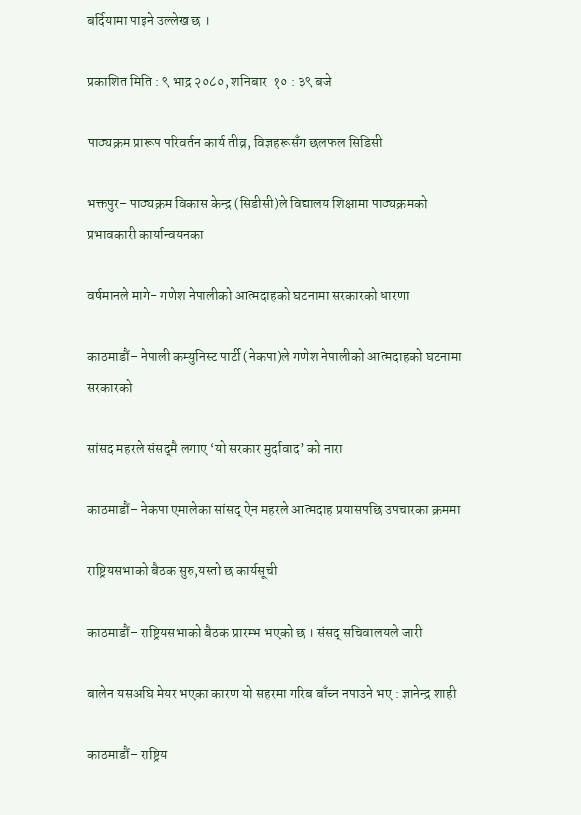बर्दियामा पाइने उल्लेख छ ।

प्रकाशित मिति : ९ भाद्र २०८०, शनिबार  १० : ३९ बजे

पाठ्यक्रम प्रारूप परिवर्तन कार्य तीव्र, विज्ञहरूसँग छलफल सिडिसी

भक्तपुर– पाठ्यक्रम विकास केन्द्र (सिडीसी)ले विद्यालय शिक्षामा पाठ्यक्रमको प्रभावकारी कार्यान्वयनका

वर्षमानले मागे- गणेश नेपालीको आत्मदाहको घटनामा सरकारको धारणा

काठमाडौं– नेपाली कम्युनिस्ट पार्टी (नेकपा)ले गणेश नेपालीको आत्मदाहको घटनामा सरकारको

सांसद महरले संसद्‌मै लगाए ‘यो सरकार मुर्दावाद’ को नारा

काठमाडौं– नेकपा एमालेका सांसद् ऐन महरले आत्मदाह प्रयासपछि उपचारका क्रममा

राष्ट्रियसभाको बैठक सुरु,यस्तो छ कार्यसूची

काठमाडौं– राष्ट्रियसभाको बैठक प्रारम्भ भएको छ । संसद् सचिवालयले जारी

बालेन यसअघि मेयर भएका कारण यो सहरमा गरिब बाँच्न नपाउने भए : ज्ञानेन्द्र शाही

काठमाडौं– राष्ट्रिय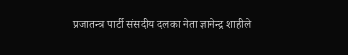प्रजातन्त्र पार्टी संसदीय दलका नेता ज्ञानेन्द्र शाहीले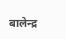बालेन्द्र